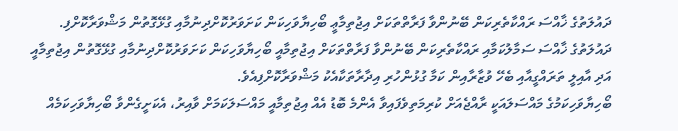ދައުލަތުގެ ޚާއްސަ ރައްކާތެރިކަން ބޭނުންވާ ފަރާތްތަކަށް އިޖުތިމާޢީ ބޯހިޔާވަހިކަން ކަށަވަރުކޮށްދިނުމާއި ގުޅޭގޮތުން މަޝްވަރާކޮށްފި.
ދައުލަތުގެ ޚާއްސަ ސަމާލުކަމާއި ރައްކާތެރިކަން ބޭނުންވާ ފަރާތްތަކަށް އިޖުތިމާއީ ބޯހިޔާވަހިކަން ކަށަވަރުކޮށްދިނުމާއި ގުޅޭގޮތުން އިޖުތިމާއީ އަދި އާއިލީ ތަރައްގީއާއި ބެހޭ ވުޒާރާއިން ކަމާ ގުޅުންހުރި އިދާރާތަކާއެކު މަޝްވަރާކޮށްފިއެވެ.
ބޯހިޔާވަހިކަމުގެ މައްސަލައަކީ ރާއްޖެއަށް ކުރިމަތިވެފައިވާ އެންމެ ބޮޑު އެއް އިޖުތިމާއީ މައްސަލަކަމަށް ވާއިރު، އެކަށީގެންވާ ބޯހިޔާވަހިކަމެއް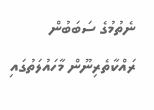ނެތުމުގެ ސަބަބުން ރައްކާތެރިނޫން މާހައުލަތުގައި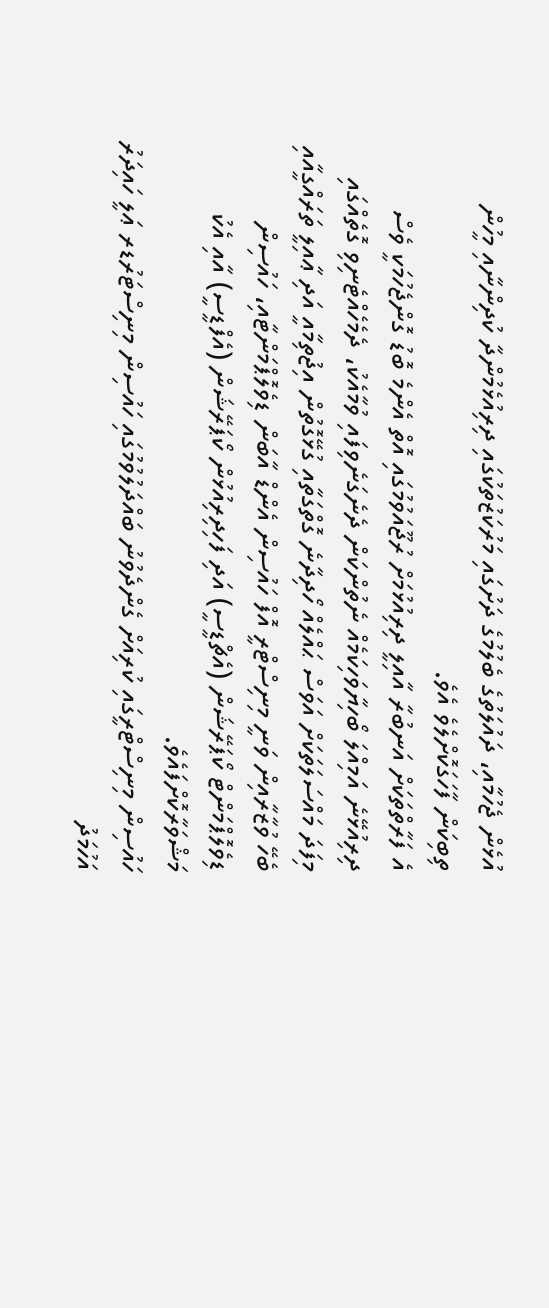އުޅެން ޖެހުމާއި، ދައުލަތުގެ ބެލުމުގެ ދަށުގައި މަރުކަޒުތަކުގައި ދިރިއުޅެމުންދާ ކުދިންނާއި މީހުން ތިބިކަން ފާހަގަކޮށްލެވެ އެވެ.
އެ ފަރާތްތަކަށް އަނބުރާ އާއިލީ ދިރިއުޅުމަށް ރުޖޫއަވުމުގައި އޮތް އެންމެ ބޮޑު ގޮންޖެހުމަކީ ވެސް ދިރިއުޅޭނެ އަމިއްލަ ބޯހިޔާވަހިކަމެއް ނެތުންކަން ދެނެގަނެވިފައި ވުމާއެކު، ދެމެހެއްޓެނިވި ގޮތެއްގައި މިފަދަ މައްސަލަތަކަށް އަވަސް ޙައްލެއް ހޯދިދާނެ ގޮތްގަތާއި ގުޅޭގޮތުން އިޖުތިމާއީ އަދި ޢާއިލީ ތަރައްގީއާއި ބެހޭ ވުޒާރާއިން ވަނީ މިނިސްޓްރީ އޮފް ހައުސިން އެންޑް އާބަން ޑިވެލޮޕްމަންޓާއި، ހައުސިން ޑިވެލޮޕްމަންޓް ކޯޕަރޭޝަން (އެޗްޑީސީ) އަދި ފަހިދިރިއުޅުން ކޯޕަރޭޝަން (އެފްޑީސީ) އާއި އެކު މަޝްވަރާކޮށްފައެވެ.
ހައުސިން މިނިސްޓްރީގައި ކުރިއަށް ގެންދެވުނު ބައްދަލުވުމުގައި ހައުސިން މިނިސްޓަރުޑރ ޢަލީ ހައިދަރު އަހުމަދު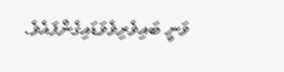ވަނީ ބައިވެރިވެވަޑައިގެންފައެވެ.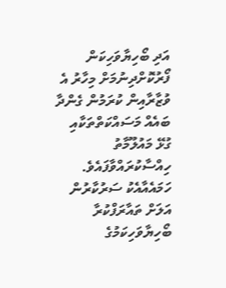އަދި ބޯހިޔާވަހިކަން ފޯރުކޮށްދިނުމަށް މިހާރު އެ ވުޒާރާއިން ކުރަމުން ގެންދާ ބައެއް މަސައްކަތްތަކާއި ގުޅޭ މައުލޫމާތު ހިއްސާކުރައްވާފައެވެ.
ހަމައެއާއެކު ސަރުކާރުން އަލަށް ތައާރަފްކުރާ ބޯހިޔާވަހިކަމުގެ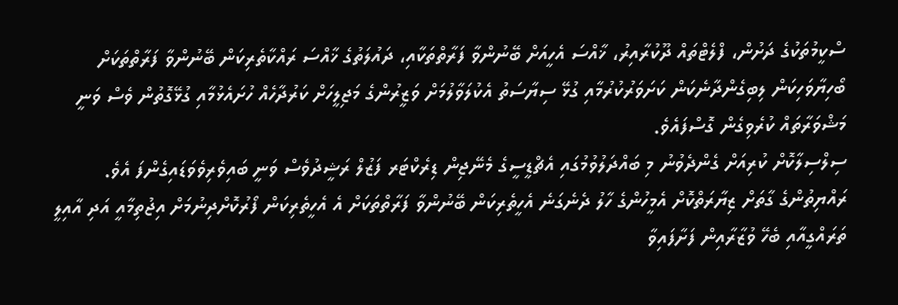ސްކީމުތަކުގެ ދަށުން، ފްލެޓްތައް ދޫކުރާއިރު، ޚާއްސަ އެހީއަށް ބޭނުންވާ ފަރާތްތަކާއި، ދައުލަތުގެ ޚާއްސަ ރައްކާތެރިކަން ބޭނުންވާ ފަރާތްތަކަށް ބޯހިޔާވަހިކަން ލިބިގެންދާނެކަން ކަށަވަރުކުރުމާއި ގުޅޭ ސިޔާސަތު އެކުލަވާލުމަށް ވަޒީރުންގެ މަޖިލީހަށް ކަރުދާހެއް ހުށައެޅުމާއި ގުޅޭގޮތުން ވެސް ވަނީ މަޝްވަރާތައް ކުރެވިގެން ގޮސްފައެވެ.
ސިލްސިލާކޮށް ކުރިއަށް ގެންދެވުނު މި ބައްދަލުވުމުގައި އެޗްޑީސީގެ މެނޭޖިން ޑިރެކްޓަރ ފަޒުލް ރަޝީދުވެސް ވަނީ ބައިވެރިވެވަޑައިގެންފަ އެވެ.
ރައްޔިތުންގެ ގާތަށް ޒިޔާރަތްކޮށް އެމީހުންގެ ހާލު ދެނެގަނެ އެހީތެރިކަން ބޭނުންވާ ފަރާތްތަކަށް އެ އެހީތެރިކަން ފޯރުކޮށްދިނުމަށް އިޖުތިމާއީ އަދި އާއިލީ ތަރައްގީއާއި ބެހޭ ވުޒާރާއިން ފަށާފައިވާ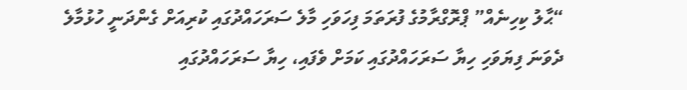“ޙާލު ކިހިނެއް” ޕްރޮގްރާމުގެ ފުރަތަމަ ފިހަވަހި މާލެ ސަރަހައްދުގައި ކުރިއަށް ގެންދަނީ ހުޅުމާލެ ދެވަނަ ފިޔަވަހި ހިޔާ ސަރަހައްދުގައި ކަމަށް ވެފައި، ހިޔާ ސަރަހައްދުގައި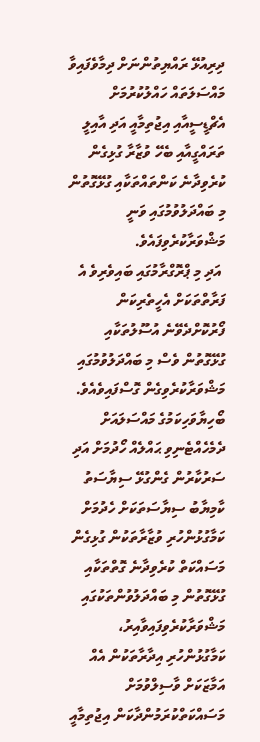ދިރިއުޅޭ ރައްޔިތުންނަށް ދިމާވެފައިވާ މައްސަލަތައް ހައްލުކުރުމަށް އެޗްޑީސީއާއި އިޖުތިމާއީ އަދި އާއިލީ ތަރައްގީއާއި ބެހޭ ވުޒާރާ ގުޅިގެން ކުރެވިދާނެ ކަންތައްތަކާއި ގުޅޭގޮތުން މި ބައްދަލުވުމުގައި ވަނީ މަޝްވަރާކުރެވިފައެވެ.
 އަދި މި ޕްރޮގްރާމުގައި ބައިވެރިވެ އެ ފަރާތްތަކަށް އެހީތެރިކަން ފޯރުކޮށްދެވޭނެ އުސޫލުތަކާއި ގުޅޭގޮތުން ވެސް މި ބައްދަލުވުމުގައި މަޝްވަރާކުރެވިގެން ގޮސްފައިވެއެވެ.
ބޯހިޔާވަހިކަމުގެ މައްސަލައަށް ދެމެހެއްޓެނިވި ޙައްލެއް ހޯދުމަށް އަދި ސަރުކާރުން ގެންގުޅޭ ސިޔާސަތު ކާމިޔާބު ސިޔާސަތަކަށް ހެދުމަށް ކަމާގުޅުންހުރި ވުޒާރާތަކުން ގުޅިގެން މަސައްކަތް ކުރެވިދާނެ ގޮތްތަކާއި ގުޅޭގޮތުން މި ބައްދަލުވުންތަކުގައި މަޝްވަރާކުރެވިފައިވާއިރު، ކަމާގުޅުންހުރި އިދާރާތަކުން އެއް އަމާޒަކަށް ވާސިލްވުމަށް މަސައްކަތްކުރަމުންދާކަން އިޖުތިމާއީ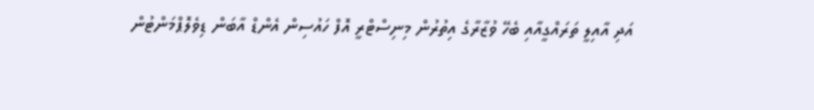އަދި އާއިލީ ތަރައްގީއާއި ބެހޭ ވުޒާރާގެ އިތުރުން މިނިސްޓްރީ އޮފް ހައުސިން އެންޑް އާބަން ޑިވެލޮޕްމަންޓުން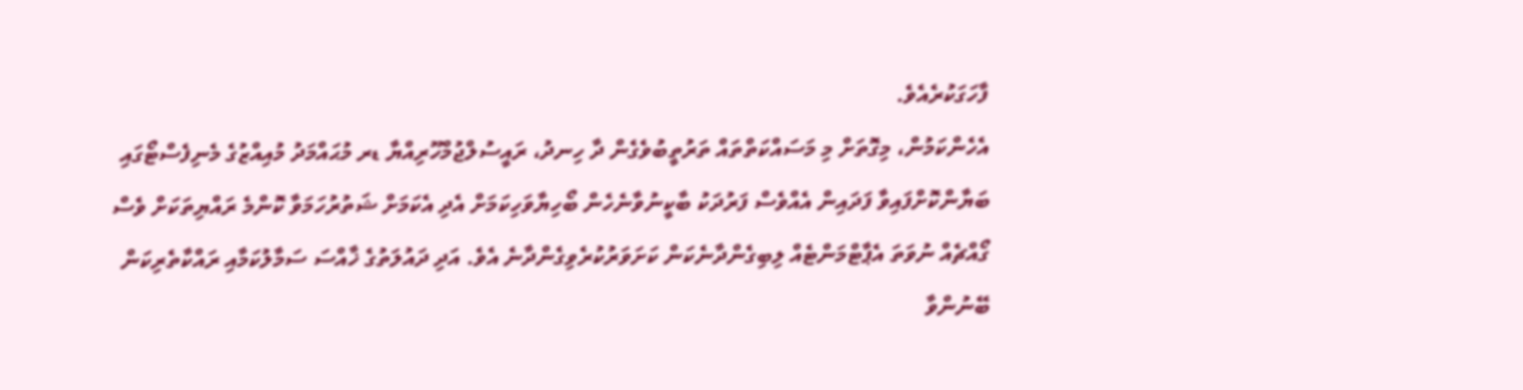ފާހަގަކުރެއެވެ.
އެހެންކަމުން، މިގޮތަށް މި މަސައްކަތްތައް ތަރުތީބުވެގެން ދާ ހިނދު، ރައީސުލްޖުމްހޫރިއްޔާ ޑރ މުޙައްމަދު މުއިއްޒުގެ މެނިފެސްޓޯގައި ބަޔާންކޮށްފައިވާ ފަދައިން އެއްވެސް ފަރުދަކު ބާކީނުވާނެހެން ބޯހިޔާވަހިކަމަށް އެދި އެކަމަށް ޝަތުރުހަމަވާ ކޮންމެ ރައްޔިތަކަށް ވެސް ގޯއްޗެއް ނުވަތަ އެޕާޓްމަންޓެއް ލިބިގެންދާނެކަން ކަށަވަރުކުރެވިގެންދާނެ އެވެ. އަދި ދައުލަތުގެ ޚާއްސަ ސަމާލުކަމާއި ރައްކާތެރިކަން ބޭނުންވާ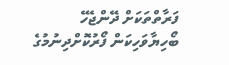ފަރާތްތަކަށް ދޭންޖެހޭ ބޯހިޔާވަހިކަން ފޯރުކޮށްދިނުމުގެ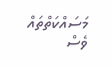މަސައްކަތްތައް ވެސް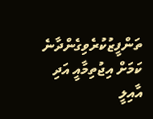ތަންފީޒުކުރެވިގެންދާނެ ކަމަށް އިޖުތިމާއީ އަދި އާއިލީ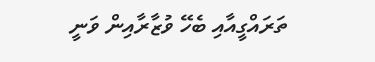ތަރައްގީއާއި ބެހޭ ވުޒާރާއިން ވަނީ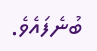ބުނެފައެވެ.